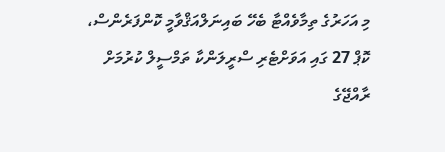މި އަހަރުގެ ތިމާވެއްޓާ ބެހޭ ބައިނަލްއަޤްވާމީ ކޮންފަރެންސް، ކޮޕް 27 ގައި އަވަށްޓެރި ސްރީލަންކާ ތަމްސީލް ކުރުމަށް ރާއްޖޭގެ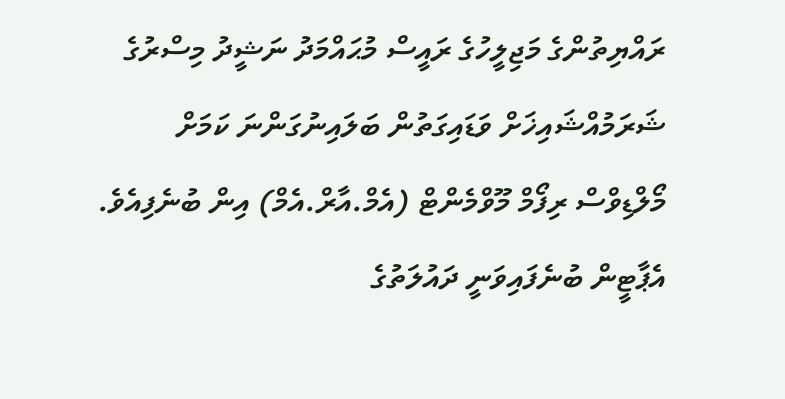ރައްޔިތުންގެ މަޖިލީހުގެ ރައީސް މުޙައްމަދު ނަޝީދު މިސްރުގެ ޝަރަމުއްޝައިޚަށް ވަޑައިގަތުން ބަލައިނުގަންނަ ކަމަށް މޯލްޑިވްސް ރިފޯމް މޫވްމެންޓް (އެމް.އާރް.އެމް) އިން ބުނެފިއެވެ.
އެޕާޓީން ބުނެފައިވަނީ ދައުލަތުގެ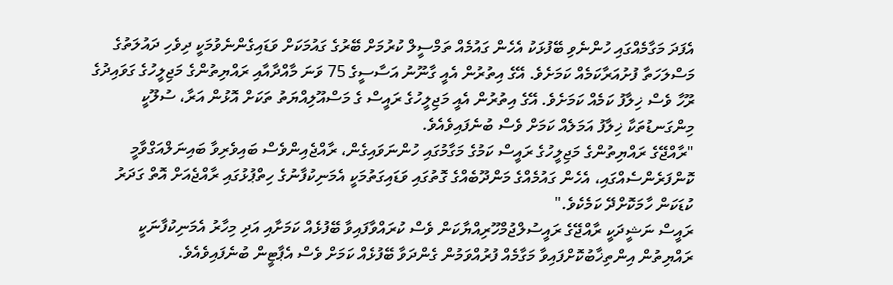އެފަދަ މަގާމެއްގައި ހުންނެވި ބޭފުޅަކު އެހެން ގައުމެއް ތަމްސީލް ކުރުމަށް ބޭރުގެ ގައުމަކަށް ވަޑައިގެންނެވުމަކީ ދިވެހި ދައުލަތުގެ މަސްލަހަތާ ފުށުއަރާކަމެއް ކަމަށެވެ. އޭގެ އިތުރުން އެއީ ގާނޫނު އަސާސީގެ 75 ވަނަ މާއްދާއާއި ރައްޔިތުންގެ މަޖިލީހުގެ ގަވައިދުގެ ރޫހާ ވެސް ޚިލާފު ކަމެއް ކަމަށެވެ. އޭގެ އިތުރުން އެއީ މަޖިލީހުގެ ރައީސް ގެ މަސްއޫލިއްޔަތު ތަކަށް އޮޅުން އަރާ، ސުލޫކީ މިންގަނޑުތަކާ ޚިލާފު އަމަލެއް ކަމަށް ވެސް ބުނެފައިވެއެވެ.
"ރާއްޖޭގެ ރައްޔިތުންގެ މަޖިލީހުގެ ރައީސް ކަމުގެ މަގާމުގައި ހުންނަވައިގެން، ރާއްޖެއިންވެސް ބައިވެރިވާ ބައިނަލްއަގްވާމީ ކޮންފަރެންސެއްގައި، އެހެން ގައުމެއްގެ މަންދޫބެއްގެ ގޮތުގައި ވަޑައިގަތުމަކީ އެމަނިކުފާނުގެ ހިތްޕުޅުގައި ރާއްޖެއަށް އޮތް ގަދަރު ކުޑަކަން ހާމަކޮށްދޭ ކަމެކެވެ."
ރައީސް ނަޝީދަކީ ރާއްޖޭގެ ރައީސުލްޖުމްހޫރިއްޔާކަން ވެސް ކުރައްވާފައިވާ ބޭފުޅެއް ކަމަށާއި އަދި މިހާރު އެމަނިކުފާނަކީ ރައްޔިތުން އިންތިޚާބުކޮށްފައިވާ މަގާމެއް ފުރުއްވަމުން ގެންދަވާ ބޭފުޅެއް ކަމަށް ވެސް އެޕާޓީން ބުނެފައިވެއެވެ.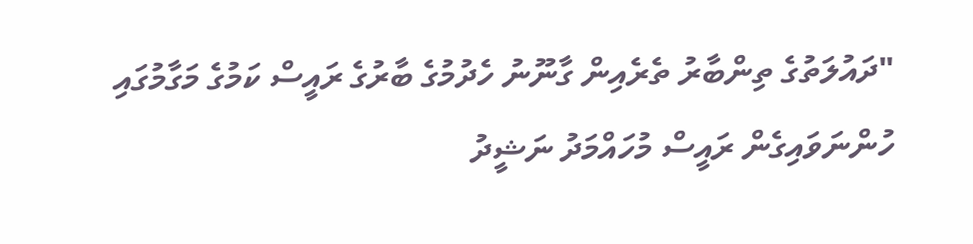"ދައުލަތުގެ ތިންބާރު ތެރެއިން ގާނޫނު ހެދުމުގެ ބާރުގެ ރައީސް ކަމުގެ މަގާމުގައި ހުންނަވައިގެން ރައީސް މުހައްމަދު ނަޝީދު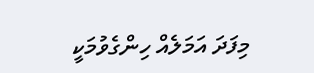މިފަދަ އަމަލެއް ހިންގެވުމަކީ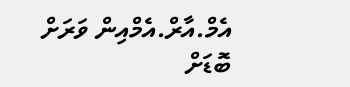އެމް.އާރް.އެމްއިން ވަރަށް ބޮޑަށް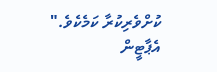ކުށްވެރިކުރާ ކަމެކެވެ." އެޕާޓީން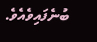ބުނެފައިވެއެވެ.